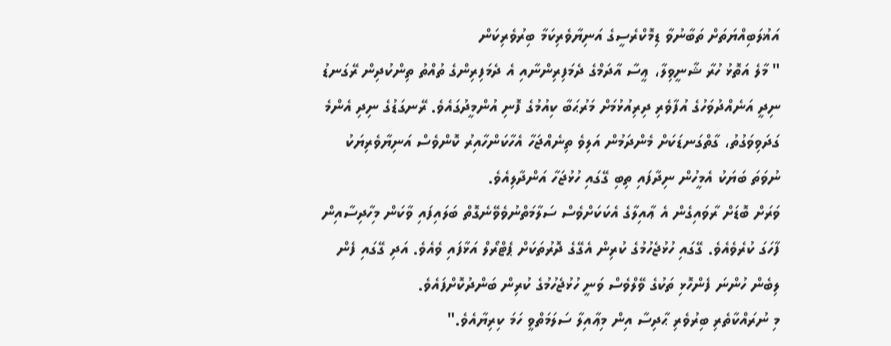އަޣުލަބިއްޔަތަށް ތަބާނުވާ ޑިމޮކްރެސީގެ އަނިޔާވެރިކަމާ ބިރުވެރިކަން
" މާލެ އަތޮޅު ހުރާ ޝާނީވިލާ، ޢީސާ އާދަމްގެ ދެމަފިރިންނާއި އެ ދެމަފިރިންގެ ތުއްތު ތިންކުދިން ރޭގަނޑު ނިދީ އަނެއްދުވަހުގެ އުފާވެރި ދިރިއުޅުމަށް މަރުޙަބާ ކިއުމުގެ ފޮނި އުންމީދުގައެވެ. ރޭނގަޑުގެ ނިދި އެންމެ ގަދަވިވަގުތު، ގާތްގަނޑަކަށް މެންދަމުން އަލިވެ ތިނެއްޖަހާ އެހާކަންހާއިރު ކޮންވެސް އަނިޔާވެރިޔަކު ނުވަތަ ބަޔަކު އެމީހުން ނިދާފައި ތިބި ގޭގައި ހުޅުޖަހާ އަންދާލިއެވެ.
ވަރަށް ބޮޑަށް ރާވައިގެން އެ ޢާއިލާގެ އެކަކަށްވެސް ސަލާމަތްނުވެވޭނެގޮތް ބަލައިފައި ވާކަން މިހާދިސާއިން ފާހަގަ ކުރެވެއެވެ. ގޭގައި ހުޅުޖެހުމުގެ ކުރިން އެގޭގެ ދޮރުތަކަށް ޕެޓްރޯލް އަޅާފައި ވެއެވެ. އަދި ގޭގައި ފެން ލިބެން ހުންނަ ފެންހޮޅި ތަކުގެ ވޭލްވެސް ވަނީ ހުޅުޖެހުމުގެ ކުރިން ބަންދުކޮށްފައެވެ.
މި ނުރައްކާތެރި ބިރުވެރި ޙާދިސާ އިން މިޢާއިލާ ސަލަމަތްވީ ހަމަ ކިރިޔާއެވެ."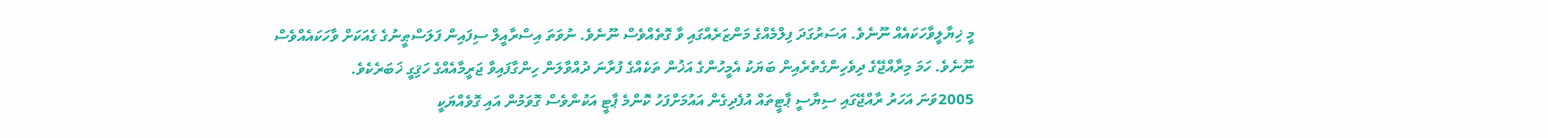މީ ޚިޔާލީވާހަކައެއް ނޫނެވެ. އަސަރުގަދަ ފިލްމެއްގެ މަންޒަރެއްގައި ވާ ގޮތެއްވެސް ނޫނެވެ. ނުވަތަ އިސްރާއީލް ސިފައިން ފަލަސްޠީނުގެ ގެއަކަށް ވާހަކައެއްވެސް ނޫނެވެ. ހަމަ މިރާއްޖޭގެ ދިވެހިންގެތެރެއިން ބަޔަކު އެމީހުންގެ އަޚުން ތަކެއްގެ ފުރާނަ ދުއްވާލަން ހިންގާފައިވާ ޖަރީމާއެއްގެ ހަޤިގީ ޚަބަރެކެވެ.
2005ވަނަ އަހަރު ރާއްޖޭގައި ސިޔާސީ ޕާޓީތައް އުފެދިގެން އައުމަށްފަހު ކޮންމެ ޕާޓީ އަކުންވެސް ގޮވަމުން އައި ގޮވެއްޔަކީ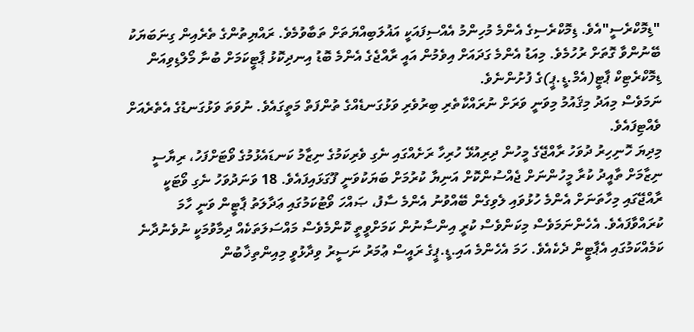"ޑިމޮކްރެސީ"އެވެ. ޑިމޮކްރެސިގެ އެންމެ މުހިންމު އެއްސިފައަކީ އަޣުލަބިއްޔަތަށް ތަބާވުމެވެ. ރައްޔިތުންގެ ތެރެއިން ގިނަބަޔަކު ބޭނުންވާ ގޮތަށް ރުހުމެވެ. މިއަޑު އެންމެ ގަދައަށް އިވެމުން އައީ ރާއްޖެގެ އެންމެ ބޮޑު އިނދިކޮޅު ޕާޓީކަމަށް ބުނާ މޯލްޑިވިއަން ޑިމޮކްރެޓިކް ޕާޓީ(އެމް.ޑީ.ޕީ)ގެ ފުށުންނެވެ.
ނަމަވެސް މިއަދު މިޤައުމު މިވަނީ ވަރަށް ނުރައްކާތެރި ބިރުވެރި ވަޅުގަނޑެއްގެ ތުންފަތް މަތީގައެވެ. ނުވަތަ ވަޅުގަނޑުގެ އެތެރެއަށް ވެއްޓިފައެވެ.
މިދިޔަ ހޮނިހިރު ދުވަހު ރާއްޖޭގެ މީހުން ދިރިއުޅޭ ހުރިހާ ރަށެއްގައި ނެގި ވެރިކަމުގެ ނިޒާމު ކަނޑައެޅުމުގެ ވޯޓަށްފަހު، ރިޔާސީ ނިޒާމަށް ތާއީދު ކުރާ މީހުންނަށް ޖެއްސުންކޮށް އަނިޔާ ކުރުމަށް ބަޔަކުވަނީ ފޫގަޅައިފައެވެ. 18 ވަނަދުވަހު ނެގި ވޯޓަކީ ރާއްޖޭގައި މިހާތަނަށް އެންމެ ހުޅުވައި ލެވިގެން ބޭއްވުނު އެންމެ ސާފު، ޞައްހަ ވޯޓުކަމުގައި ޢަދާލަތު ޕާޓީން ވަނީ ހާމަ ކުރައްވާފައެވެ. އެހެންނަމަވެސް މިކަންވެސް ކުރީ އިންސާނުން ކަމަށްވީތީ ކޮންމެވެސް މައްސަލަތަކެއް ދިމާވުމަކީ ނުވެނުދާނެ ކަމެއްކަމުގައި އެޕާޓީން ދެކެއެވެ. ހަމަ އެހެންމެ އައި.ޑީ.ޕީގެ ރައީސް ޢުމަރު ނަސީރު ވިދާޅުވީ މިއިންތިޚާބުން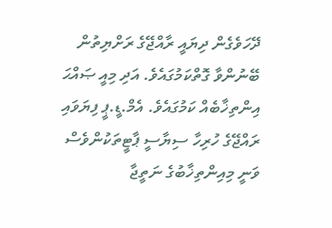ދޭހަވެގެން ދިޔައީ ރާއްޖޭގެ ރަށްޔިތުން ބޭނުންވާ ގޮތްކަމުގައެވެ. އަދި މިއީ ޞައްޙަ އިންތިޚާބެއް ކަމުގައެވެ. އެމް.ޑީ.ޕީ ފިޔަވައި ރައްޖޭގެ ހުރިހާ ސިޔާސީ ޕާޓީތަކުންވެސް ވަނީ މިއިންތިޚާބުގެ ނަތީޖާ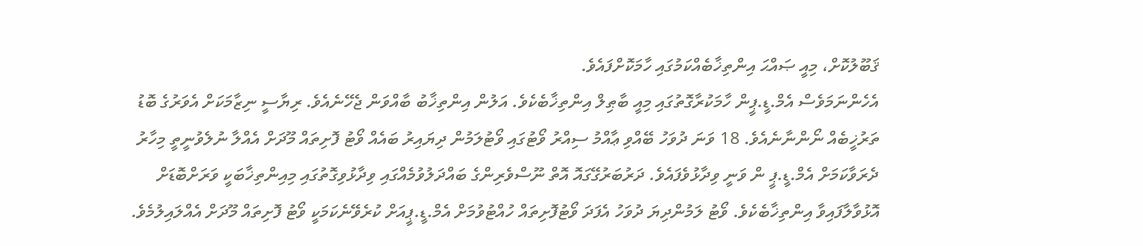ޤަބޫލުކޮށް، މިއީ ޞައްޙަ އިންތިޚާބެއްކަމުގައި ހާމަކޮށްފައެވެ.
އެހެންނަމަވެސް އެމް.ޑީ.ޕީން ހާމަކުރާގޮތުގައި މިއީ ބާޠިލް އިންތިޚާބެކެވެ. އަލުން އިންތިޚާބު ބާއްވަން ޖެހޭނެއެވެ. ރިޔާސީ ނިޒާމަކަށް އެވަރުގެ ބޮޑު ތަރުޚީބެއް ނޯންނާނެއެވެ. 18 ވަނަ ދުވަހު ބޭއްވި ޢާއްމު ސިއްރު ވޯޓުގައި ވޯޓުލަމުން ދިޔައިރު ބައެއް ވޯޓު ފޮށިތައް މޫދަށް އެއްލާ ނުލެވުނީތީ މިހާރު ދެރަވާކަމަށް އެމް.ޑީ.ޕީ ން ވަނީ ވިދާޅުވެފައެވެ. ދަރުބަރުގޭގައޮ އޮތް ނޫސްވެރިންގެ ބައްދަލުވުމެއްގައި ވިދާޅުވިގޮތުގައި މިއިންތިޚާބަކީ ވަރަށްބޮޑަށް އޮޅުވާލާފައިވާ އިންތިޚާބެކެވެ. ވޯޓު ލަމުންދިޔަ ދުވަހު އެފަދަ ވޯޓުފޮށިތައް ހުއްޓުވުމަށް އެމް.ޑީ.ޕީއަށް ކުރެވޭނެކަމަކީ ވޯޓު ފޮށިތައް މޫދަށް އެއްލައިލުމެވެ.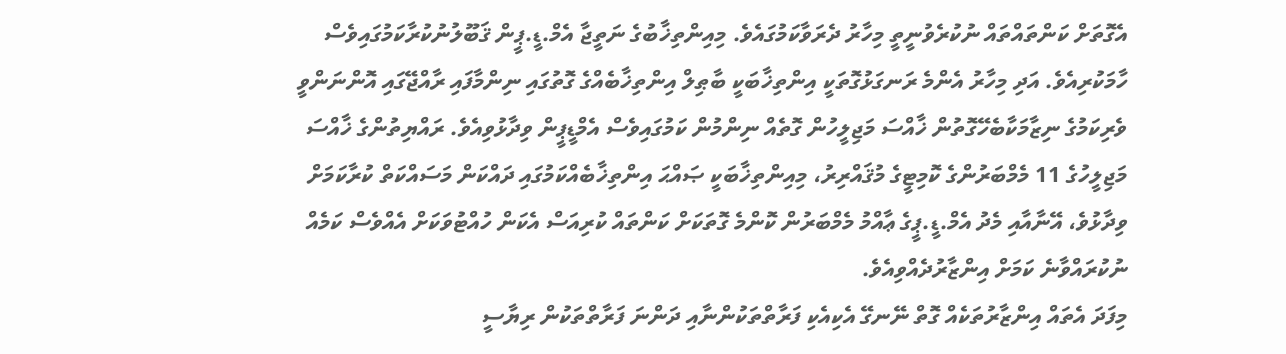އެގޮތަށް ކަންތައްތައް ނުކުރެވުނީތީ މިހާރު ދެރަވާކަމުގައެވެ. މިއިންތިޚާބުގެ ނަތީޖާ އެމް.ޑީ.ޕީން ޤަބޫލުނުކުރާކަމުގައިވެސް ހާމަކުރިއެވެ. އަދި މިހާރު އެންމެ ރަނގަޅުގޮތަކީ އިންތިޚާބަކީ ބާޠިލް އިންތިޚާބެއްގެ ގޮތުގައި ނިންމާފައި ރާއްޖޭގައި އޮންނަންވީ ވެރިކަމުގެ ނިޒާމަކާބެހޭގޮތުން ޚާއްސަ މަޖިލީހުން ގޮތެއް ނިންމުން ކަމުގައިވެސް އެމްޑީޕީން ވިދާޅުވިއެވެ. ރައްޔިތުންގެ ޚާއްސަ މަޖިލީހުގެ 11 މެމްބަރުންގެ ކޮމިޓީގެ މުޤައްރިރު، މިއިންތިޚާބަކީ ޞައްޙަ އިންތިޚާބެއްކަމުގައި ދައްކަން މަސައްކަތް ކުރާކަމަށް ވިދާޅުވެ، އޭނާއާއި މެދު އެމް.ޑީ.ޕީގެ ޢާއްމު މެމްބަރުން ކޮންމެ ގޮތަކަށް ކަންތައް ކުރިއަސް އެކަން ހުއްޓުވަކަށް އެއްވެސް ކަމެއް ނުކުރައްވާނެ ކަމަށް އިންޒާރުދެއްވިއެވެ.
މިފަދަ އެތައް އިންޒާރުތަކެއް ގޮތް ނޭނގޭ އެކިއެކި ފަރާތްތަކުންނާއި ދަންނަ ފަރާތްތަކުން ރިޔާސީ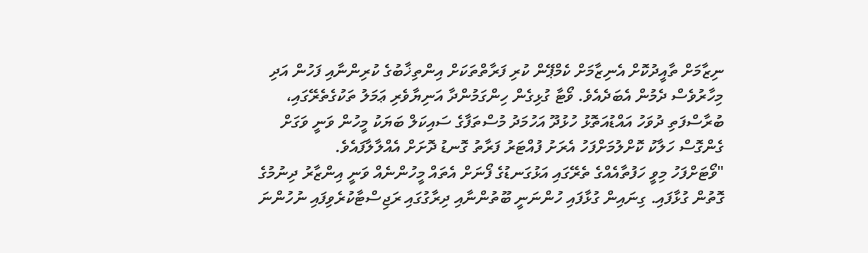ނިޒާމަށް ތާއީދުކޮށް އެނިޒާމަށް ކެމްޕޭން ކުރި ފަރާތްތަކަށް އިންތިޚާބުގެ ކުރިންނާއި ފަހުން އަދި މިހާރުވެސް ދެމުން އެބަދެއެވެ. ވޯޓާ ގުޅިގެން ހިންގަމުންދާ އަނިޔާވެރި ޢަމަލު ތަކުގެތެރޭގައި، ބުރާސްފަތި ދުވަހު އައްޑުއަތޮޅު ހުޅުދޫ އަހުމަދު މުސްތަފާގެ ސައިކަލް ބަޔަކު މީހުން ވަނީ ވަގަށް ގެންގޮސް ހަލާކު ކޮށްލުމަށްފަހު އެރަށު ފުއްޓަރު ފަރާތު ގޮނޑު ދޮށަށް އެއްލާލާފައެވެ.
"ވޯޓަށްފަހު މިވީ ހަފުތާއެއްގެ ތެރޭގައި އަޅުގަނޑުގެ ފޯނަށް އެތައް މީހުންނެއް ވަނީ އިންޒާރު ދިނުމުގެ ގޮތުން ގުޅާފައި. ގިނައިން ގުޅާފައި ހުންނަނީ ބޫތުންނާއި ދިރާގުގައި ރަޖިސްޓާކުރެވިފައި ނުހުންނަ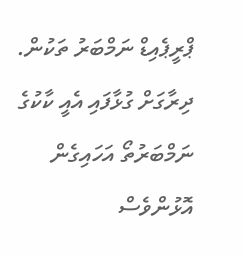ޕްރީޕެއިޑް ނަމްބަރު ތަކުން. ދިރާގަށް ގުޅާފައި އެއީ ކާކުގެ ނަމްބަރުތޯ އަހައިގެން އޮޅުންވެސް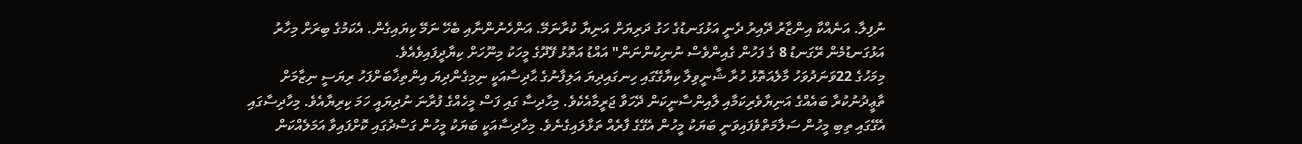ނުފިލާ. އަނެއްކާ އިންޒާރު ދޭއިރު ދެނީ އަޅުގަނޑުގެ ހަގު ދަރިޔަށް އަނިޔާ ކުރާނަމޭ. އަންހެނުންނާއި ބެހޭ ނަމޭ ކިޔައިގެން. އެކަމުގެ ބިރަށް މިހާރު އަޅުގަނޑުމެން ރޭގަނޑު 8 ގެ ފަހުން ގެއިންވެސް ނުނިކުންނަން" އައްޑު އަތޮޅު ފޭދޫގެ މީހަކު މިނޫހަށް ކިޔާދީފައިވެއެވެ.
މިމަހުގެ 22ވަނަދުވަހު މާލެއަތޮޅު ހުރާ ޝާނީވިލާ ކިޔާގޭގައި ހިނގައިދިޔަ އަލިފާނުގެ ޙާދިސާއަކީ ނިމިގެންދިޔަ އިންތިޚާބަށްފަހު ރިޔަސީ ނިޒާމަށް ތާޢީދުނުކުރާ ބައެއްގެ އަނިޔާވެރިކަމާއި ލާއިންސާނީކަން ދޭހަވާ ޖަރީމާއެކެވެ. މިހާދިސާ ގައި ފަސް މީހެއްގެ ފުރާނަ ނުދިޔައީ ހަމަ ކިރިޔާއެވެ. މިހާދިސާގައި އެގޭގައި ތިބި މީހުން ސަލާމަތްވެފައިވަނީ ބަޔަކު މީހުން އެގޭގެ ފާރެއް ތަޅާލައިގެނެވެ. މިހާދިސާއަކީ ބަޔަކު މީހުން ގަސްދުގައި ކޮށްފައިވާ އަމަލެއްކަން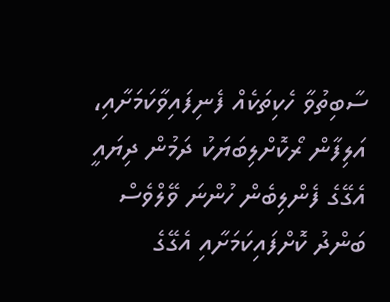ސާބިތުވާ ހެކިތަކެއް ފެނިފައިވާކަމަށާއި، އަލިފާން ރޯކޮށްލިބަޔަކު ދަމުން ދިޔައީ އެގޭގެ ފެންލިބެން ހުންނަ ވޭލްވެސް ބަންދު ކޮށްފައިކަމަށާއި އެގޭގެ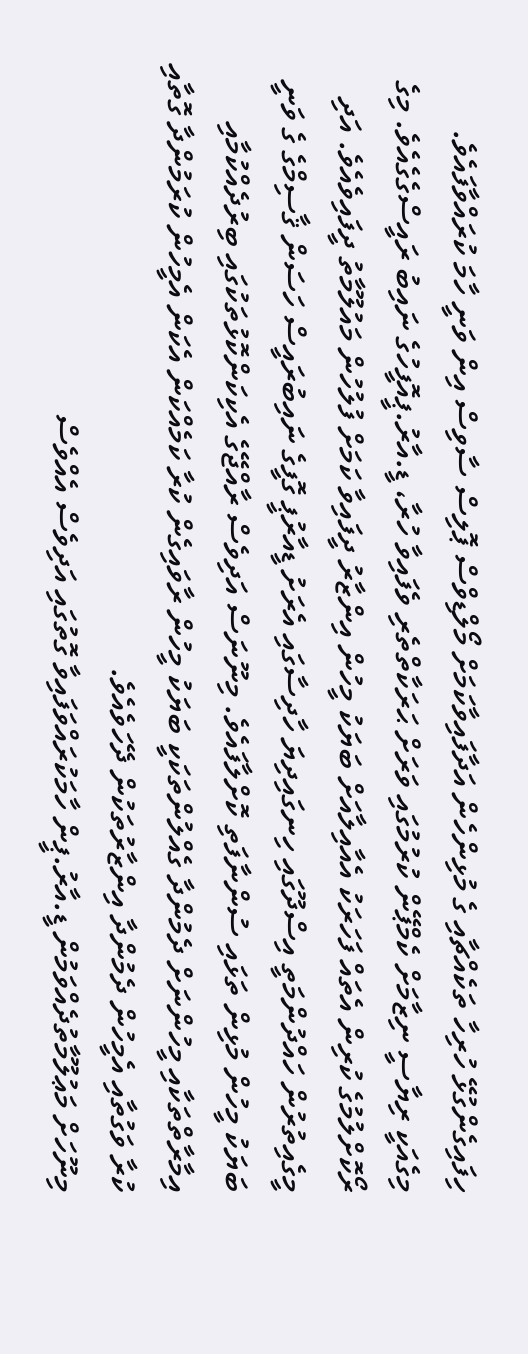ހިފައިގެންގުޅޭ ހުރިހާ ތަކެއްޗާއި ގެ މުޅިންހެން އަދާފައިވާކަމަށް މޯލްޑިވްސް ޕޮލިސް ސާވިސް އިން ވަނީ ހާމަ ކުރައްވާފައެވެ.
މިގެއަކީ ރިޔާސީ ނިޒާމަށް ކެމްޕޭން ކުރުމުގައި ވަރަށް ޙަރަކާތްތެރި ވެފައިވާ ހުރާ، ޑީ.އާރު.ޕީއޮފީހުގެ ނައިބު ރައީސްގެގެއެވެ. މިގެ ރޯކޮށްލުމުގެ ކުރިން އެތައް ފަހަރަކު އެއާއިލާއަށް ބަޔަކު މީހުން އިންޒާރު ދީފައިވާ ކަމަށް ފުލުހުން މައުލޫމާތު ދީފައިވެއެވެ. އަދި މީގެއިތުރުން ހައްދުންމަތީ އިސްދޫގައި ހިނގައިދިޔަ ހާދިސާގައި އެރަށު ޑީއާރުޕީ ގޮފީގެ ނައިބުރައީސް ހަސަން ޤާސިމްގެ ގެ ވަނީ ބަޔަކު މީހުން މުޅިން ތަޅައި ސުންނާފަތި ކޮށްލާފައެވެ. މިނޫނަސް އަދިވެސް ރާއްޖޭގެ އެކިކަންކޮޅުތަކުގައި ބިރުދެއްކުމާއި އިމާރާތްތަކާއި މީހުންނަށް ދެމުންދާ ގެއްލުންތަކަކީ ބަޔަކު މީހުން ރާވައިގެން ކުރާ ކަމެއްކަން އެކަން އެމީހުން ކުރަމުންދާ ގޮތާއި ކުރާ ވަގުތާއި އެމީހުން ދެމުންދާ އިންޒާރުތަކުން ދޭހަވެއެވެ.
މިނޫހަށް މަޢުލޫމާތުދެއްވަމުން ޑީ.އާރު.ޕީން ހާމަކުރައްވަފައިވާ ގޮތުގައި އަދިވެސް އެއްވެސް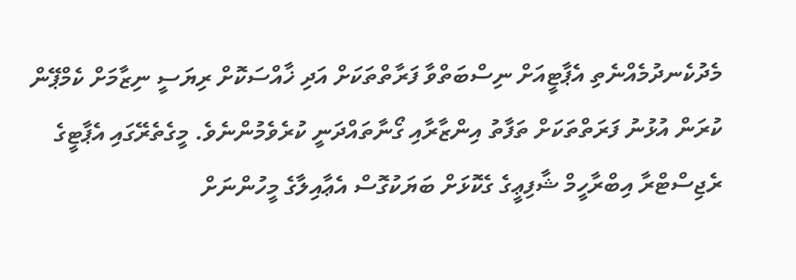މެދުކެނދުމެއްނެތި އެޕާޓީއަށް ނިސްބަތްވާ ފަރާތްތަކަށް އަދި ޚާއްސަކޮށް ރިޔަސީ ނިޒާމަށް ކެމްޕޭން ކުރަން އުޅުނު ފަރަތްތަކަށް ތަފާތު އިންޒާރާއި ގޯނާތައްދަނީ ކުރެވެމުންނެވެ. މީގެތެރޭގައި އެޕާޓީގެ ރެޖިސްޓްރާ އިބްރާހީމް ޝާފިޢީގެ ގެކޮޅަށް ބަޔަކުގޮސް އެޢާއިލާގެ މީހުންނަށް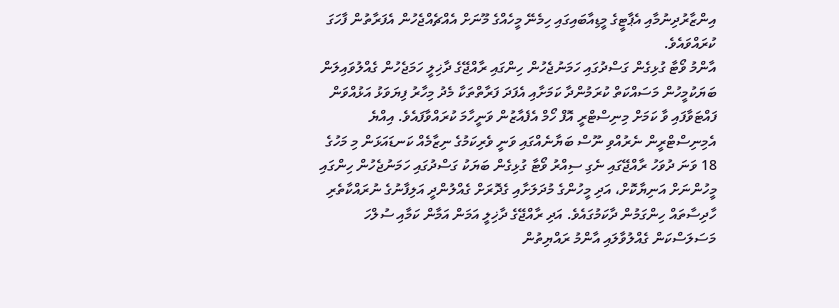އިންޒާރުދިނުމާއި އެޕާޓީގެ މީޑިއާބައިގައި ހިމެނޭ މީހެއްގެ މޫނަށް އެއްޗެއްޖެހުން އެފަރާތުން ފާހަގަ ކުރައްވައެވެ.
އާންމު ވޯޓާ ގުޅިގެން ގަސްދުގައި ހަމަނުޖެހުން ހިންގައި ރާއްޖޭގެ ދާޚިލީ ހަމަޖެހުން ގެއްލުވައިލަން ބަޔަކުމީހުން މަސައްކަތް ކުރަމުންދާ ކަމަށާއި އެފަދަ ފަރާތްތަކާ މެދު މިހާރު ފިޔަވަޅު އަޅުއްވަން ފައްޓަވާފައި ވާ ކަމަށް މިނިސްޓްރީ އޮފް ހޯމް އެފެއާޒުން ވަނީހާމަ ކުރައްވާފައެވެ. އިއްޔެ އެމިނިސްޓްރީން ނެރުއްވި ނޫސް ބަޔާނެއްގައި ވަނީ ވެރިކަމުގެ ނިޒާމެއް ކަނޑައަޅަން މި މަހުގެ 18 ވަނަ ދުވަހު ރާއްޖޭގައި ނެގި ސިއްރު ވޯޓާ ގުޅިގެން ބަޔަކު ގަސްދުގައި ހަމަނުޖެހުން ހިންގައި މީހުންނަށް އަނިޔާކޮށް، އަދި މީހުންގެ މުދަލަށާއި ގެދޮރަށް ގެއްލުންދީ އަލިފާނުގެ ނުރައްކާތެރި ހާދިސާތައް ހިންގަމުން ދާކަމުގައެވެ. އަދި ރާއްޖޭގެ ދާޚިލީ އަމަން އަމާން ކަމާއި ސުލްހަ މަސަލަސްކަން ގެއްލުވާލައި އާންމު ރައްޔިތުން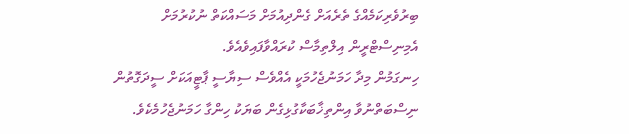ބިރުވެރިކަމެއްގެ ތެރެއަށް ގެންދިއުމަށް މަސައްކަތް ނުކުރުމަށް އެމިނިސްޓްރީން އިލްތިމާސް ކުރައްވާފައިވެއެވެ.
ހިނގަމުން މިދާ ހަމަނުޖެހުމަކީ އެއްވެސް ސިޔާސީ ޕާޓީއަކަށް ސީދަގޮތުން ނިސްބަތްނުވާ އިންތިޚާބަކާގުޅިގެން ބަޔަކު ހިންގާ ހަމަނުޖެހުމެކެވެ.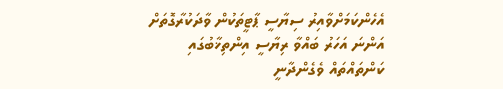އެހެންކަމަށްވާއިރު ސިޔާސީ ޕާޓީތަކުން ވާދަކުރާގޮތަށް އަންނަ އަހަރު ބައްވާ ރިޔާސީ އިންތިޚާބުގައި ކަންތައްތައް ވެގެންދާނީ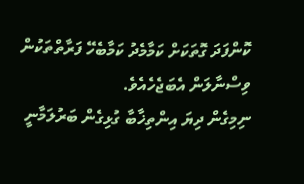ކޮންފަދަ ގޮތަކަށް ކަމާމެދު ކަމާބެހޭ ފަރާތްތަކުން ވިސްނާލަން އެބަޖެހެއެވެ.
ނިމިގެން ދިޔަ އިންތިޚާބާ ގުޅިގެން ބަރުލަމާނީ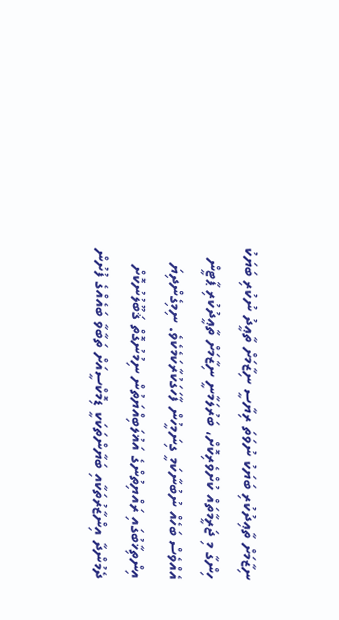ނިޒާމަށް ތާޢިދުކުރި ބަޔަކު ނުވަތަ ރިޔާސީ ނިޒާމަށް ތާޢީދު ނުކުރި ބަޔަކު ހިންގާ މި ޖަރީމާތައް ކުށްވެރިކޮށް، ބަރުލަމާނީ ނިޒާމަށް ތާޢީދުކުރި ޕާޓީން އެއްވެސް ބަހެއް ނުބުނާކަމީ ގިނަމީހުން ފާހަގަކުރާކަމެކެވެ. ނިމިގެންދިޔަ އިންތިޚާބުގައި ރައްޔިތުންގެ އަޣުލަބިއްޔަތުން ނިމުނުގޮތް ޤަބޫލުނުކޮށް ދެމުންދާ އިންޒާރުތަކާއި ބަޔާންތަކަކީ ޑިމޮކްސީއަށް ތަބާވާ ބައެއްގެ ފުށުން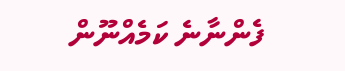ފެންނާނެ ކަމެއްނޫން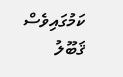ކަމުގައިވެސް ޤަބޫލު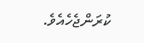ކުރަންޖެހެއެވެ.